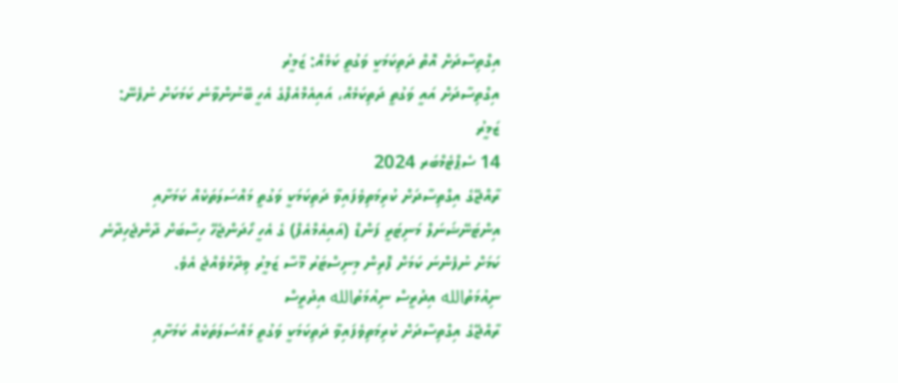އިގްތިސާދަށް އޮތް ދަތިކަމަކީ ވަގުތީ ކަމެއް: ޒަމީރު
އިގްތިސާދަށް އައީ ވަގުތީ ދަތިކަމެއް، އައިއެމްއެފްގެ އެހީ ބޭނުންވާނެ ކަމަކަށް ނުފެނޭ: ޒަމީރު
14 ސެޕްޓެމްބަރ 2024
ރާއްޖޭގެ އިގްތިސާދަށް ކުރިމަތިވެފައިވާ ދަތިކަމަކީ ވަގުތީ މައްސަލަތަކެއް ކަމަށާއި އިންޓަނޭޝަނަލް މަނިޓަރީ ފަންޑް (އައިއެމްއެފް) ގެ އެހީ ހޯދަންޖެހޭ ހިސާބަށް ދާންޖެހިދާނެ ކަމަށް ނުފެންނަ ކަމަށް ފޮރިން މިނިސްޓަރު މޫސާ ޒަމީރު ވިދާޅުވެއްޖެ އެވެ.
ނިއުމަތުالله އިދުރީސް ނިއުމަތުالله އިދުރީސް
ރާއްޖޭގެ އިގްތިސާދަށް ކުރިމަތިވެފައިވާ ދަތިކަމަކީ ވަގުތީ މައްސަލަތަކެއް ކަމަށާއި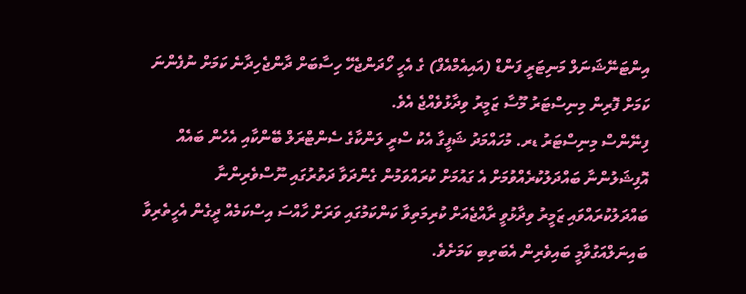އިންޓަނޭޝަނަލް މަނިޓަރީ ފަންޑް (އައިއެމްއެފް) ގެ އެހީ ހޯދަންޖެހޭ ހިސާބަށް ދާންޖެހިދާނެ ކަމަށް ނުފެންނަ ކަމަށް ފޮރިން މިނިސްޓަރު މޫސާ ޒަމީރު ވިދާޅުވެއްޖެ އެވެ.
ފިނޭންސް މިނިސްޓަރު ޑރ. މުހައްމަދު ޝަފީގާ އެކު ސްރީ ލަންކާގެ ސެންޓްރަލް ބޭންކާއި އެހެން ބައެއް އޮފިޝަލުންނާ ބައްދަލުކުރެއްވުމަށް އެ ގައުމަށް ކުރައްވަމުން ގެންދަވާ ދަތުރުގައި ނޫސްވެރިންނާ ބައްދަލުކުރައްވައި ޒަމީރު ވިދާޅުވީ ރާއްޖެއަށް ކުރިމަތިވާ ކަންކަމުގައި ވަރަށް ހާއްސަ އިސްކަމެއް ދީގެން އެހީތެރިވާ ބައިނަލްއަގުވާމީ ބައިވެރިން އެބަތިބި ކަމަށެވެ.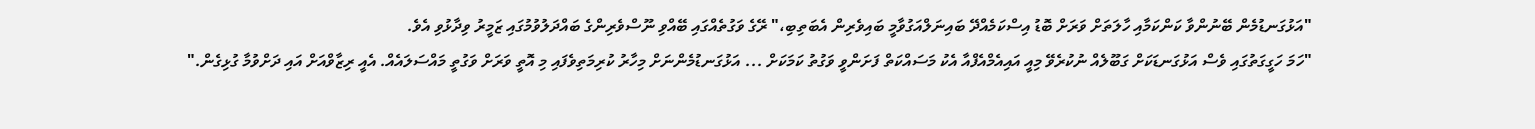"އަޅުގަނޑުމެން ބޭނުންވާ ކަންކަމާއި ހާލަތަށް ވަރަށް ބޮޑު އިސްކަމެއްދޭ ބައިނަލްއަގުވާމީ ބައިވެރިން އެބަތިބި،" ރޭގެ ވަގުތެއްގައި ބޭއްވި ނޫސްވެރިންގެ ބައްދަލުވުމުގައި ޒަމީރު ވިދާޅުވި އެވެ.
"ހަމަ ހަގީގަތުގައި ވެސް އަޅުގަނޑަކަށް ގަބޫލެއް ނުކުރެވޭ މިއީ އައިއެމްއެފްއާ އެކު މަސައްކަތް ފަށަންވީ ވަގުތު ކަމަކަށް ... އަޅުގަނޑުމެންނަށް މިހާރު ކުރިމަތިވެފައި މި އޮތީ ވަރަށް ވަގުތީ މައްސަލައެއް. އެއީ ރިޒާވްއަށް އައި ދަށްވުމާ ގުޅިގެން."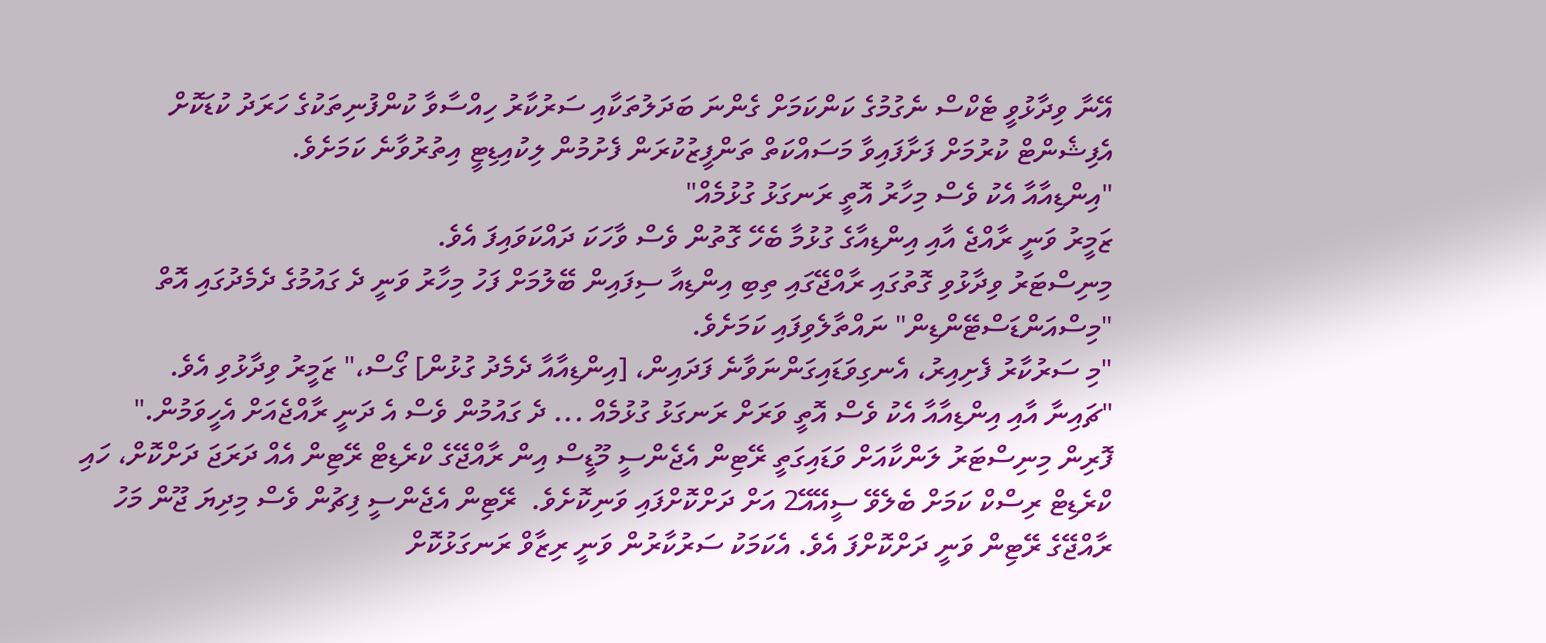އޭނާ ވިދާޅުވީ ޓެކްސް ނެގުމުގެ ކަންކަމަށް ގެންނަ ބަދަލުތަކާއި ސަރުކާރު ހިއްސާވާ ކުންފުނިތަކުގެ ހަރަދު ކުޑަކޮށް އެފިޝެންޓް ކުރުމަށް ފަށާފައިވާ މަސައްކަތް ތަންފީޒުކުރަން ފެށުމުން ލިކުއިޑިޓީ އިތުރުވާނެ ކަމަށެވެ.
"އިންޑިއާއާ އެކު ވެސް މިހާރު އޮތީ ރަނގަޅު ގުޅުމެއް"
ޒަމީރު ވަނީ ރާއްޖެ އާއި އިންޑިއާގެ ގުޅުމާ ބެހޭ ގޮތުން ވެސް ވާހަކަ ދައްކަވައިފަ އެވެ.
މިނިސްޓަރު ވިދާޅުވި ގޮތުގައި ރާއްޖޭގައި ތިބި އިންޑިއާ ސިފައިން ބޭލުމަށް ފަހު މިހާރު ވަނީ ދެ ގައުމުގެ ދެމެދުގައި އޮތް "މިސްއަންޑަސްޓޭންޑިން" ނައްތާލެވިފައި ކަމަށެވެ.
"މި ސަރުކާރު ފެށިއިރު، އެނގިވަޑައިގަންނަވާނެ ފަދައިން، [އިންޑިއާއާ ދެމެދު ގުޅުން] ގޯސް،" ޒަމީރު ވިދާޅުވި އެވެ.
"ޗައިނާ އާއި އިންޑިއާއާ އެކު ވެސް އޮތީ ވަރަށް ރަނގަޅު ގުޅުމެއް ... ދެ ގައުމުން ވެސް އެ ދަނީ ރާއްޖެއަށް އެހީވަމުން."
ފޮރިން މިނިސްޓަރު ލަންކާއަށް ވަޑައިގަތީ ރޭޓިން އެޖެންސީ މޫޑީސް އިން ރާއްޖޭގެ ކްރެޑިޓް ރޭޓިން އެއް ދަރަޖަ ދަށްކޮށް، ހައި ކްރެޑިޓް ރިސްކް ކަމަށް ބެލެވޭ ސީއޭއޭ2 އަށް ދަށްކޮށްފައި ވަނިކޮށެވެ.  ރޭޓިން އެޖެންސީ ފިޗުން ވެސް މިދިޔަ ޖޫން މަހު ރާއްޖޭގެ ރޭޓިން ވަނީ ދަށްކޮށްފަ އެވެ. އެކަމަކު ސަރުކާރުން ވަނީ ރިޒާވް ރަނގަޅުކޮށް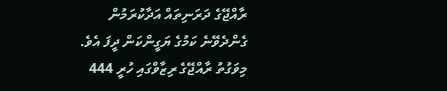ރާއްޖޭގެ ދަރަނިތައް އަދާކުރަމުން ގެންދެވޭނެ ކަމުގެ ޔަގީންކަން ދީފަ އެވެ.
މިވަގުތު ރާއްޖޭގެ ރިޒާވްގައި ހުރީ 444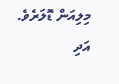މިލިއަން ޑޮލަރެވެ. އަދި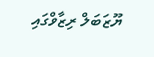ޔޫޒަބަލް ރިޒާވްގައި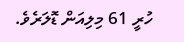ހުރީ 61 މިލިއަން ޑޮލަރެވެ.